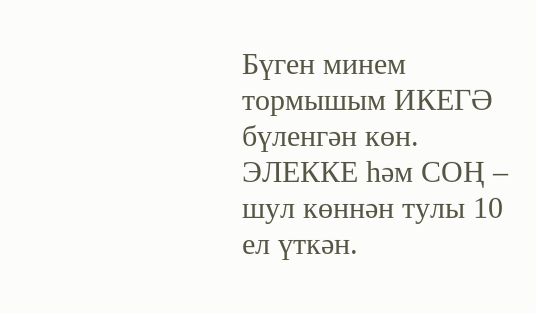Бүген минем тормышым ИКЕГӘ бүленгән көн. ЭЛЕККЕ һәм СОҢ – шул көннән тулы 10 ел үткән.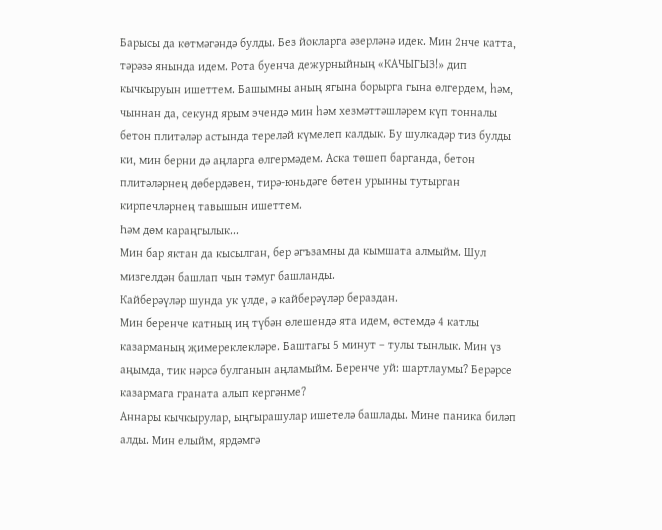Барысы да көтмәгәндә булды. Без йокларга әзерләнә идек. Мин 2нче катта, тәрәзә янында идем. Рота буенча дежурныйның «КАЧЫГЫЗ!» дип кычкыруын ишеттем. Башымны аның ягына борырга гына өлгердем, һәм, чыннан да, секунд ярым эчендә мин һәм хезмәттәшләрем күп тонналы бетон плитәләр астында тереләй күмелеп калдык. Бу шулкадәр тиз булды ки, мин берни дә аңларга өлгермәдем. Аска төшеп барганда, бетон плитәләрнең дөбердәвен, тирә-юньдәге бөтен урынны тутырган кирпечләрнең тавышын ишеттем.
Һәм дөм караңгылык...
Мин бар яктан да кысылган, бер әгъзамны да кымшата алмыйм. Шул мизгелдән башлап чын тәмуг башланды.
Кайберәүләр шунда ук үлде, ә кайберәүләр бераздан.
Мин беренче катның иң түбән өлешендә ята идем, өстемдә 4 катлы казарманың җимереклекләре. Баштагы 5 минут – тулы тынлык. Мин үз аңымда, тик нәрсә булганын аңламыйм. Беренче уй: шартлаумы? Берәрсе казармага граната алып кергәнме?
Аннары кычкырулар, ыңгырашулар ишетелә башлады. Мине паника биләп алды. Мин елыйм, ярдәмгә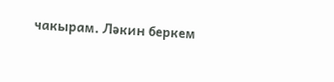чакырам. Ләкин беркем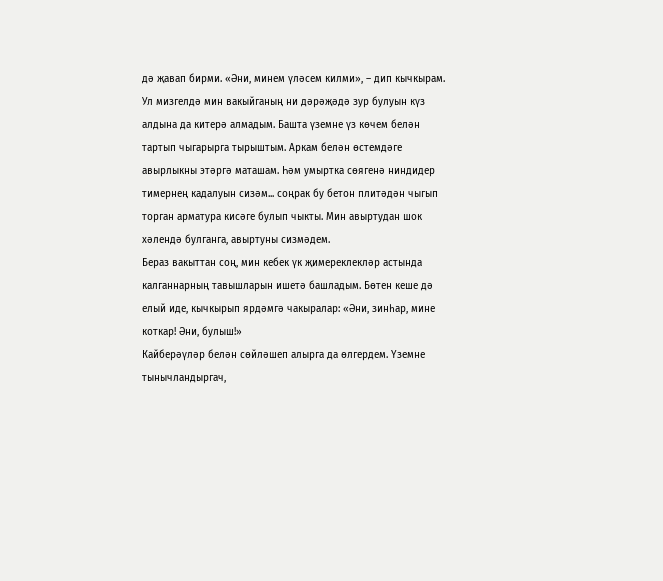дә җавап бирми. «Әни, минем үләсем килми», – дип кычкырам. Ул мизгелдә мин вакыйганың ни дәрәҗәдә зур булуын күз алдына да китерә алмадым. Башта үземне үз көчем белән тартып чыгарырга тырыштым. Аркам белән өстемдәге авырлыкны этәргә маташам. Һәм умыртка сөягенә ниндидер тимернең кадалуын сизәм... соңрак бу бетон плитәдән чыгып торган арматура кисәге булып чыкты. Мин авыртудан шок хәлендә булганга, авыртуны сизмәдем.
Бераз вакыттан соң, мин кебек үк җимереклекләр астында калганнарның тавышларын ишетә башладым. Бөтен кеше дә елый иде, кычкырып ярдәмгә чакыралар: «Әни, зинһар, мине коткар! Әни, булыш!»
Кайберәүләр белән сөйләшеп алырга да өлгердем. Үземне тынычландыргач,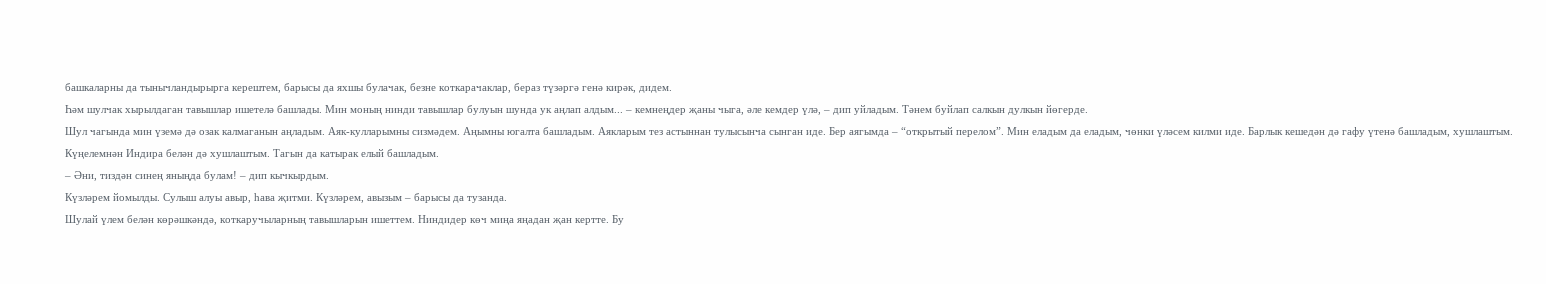башкаларны да тынычландырырга керештем, барысы да яхшы булачак, безне коткарачаклар, бераз түзәргә генә кирәк, дидем.
Һәм шулчак хырылдаган тавышлар ишетелә башлады. Мин моның нинди тавышлар булуын шунда ук аңлап алдым... – кемнеңдер җаны чыга, әле кемдер үлә, – дип уйладым. Тәнем буйлап салкын дулкын йөгерде.
Шул чагында мин үземә дә озак калмаганын аңладым. Аяк-кулларымны сизмәдем. Аңымны югалта башладым. Аякларым тез астыннан тулысынча сынган иде. Бер аягымда – “открытый перелом”. Мин еладым да еладым, чөнки үләсем килми иде. Барлык кешедән дә гафу үтенә башладым, хушлаштым.
Күңелемнән Индира белән дә хушлаштым. Тагын да катырак елый башладым.
– Әни, тиздән синең яныңда булам! – дип кычкырдым.
Күзләрем йомылды. Сулыш алуы авыр, һава җитми. Күзләрем, авызым – барысы да тузанда.
Шулай үлем белән көрәшкәндә, коткаручыларның тавышларын ишеттем. Ниндидер көч миңа яңадан җан кертте. Бу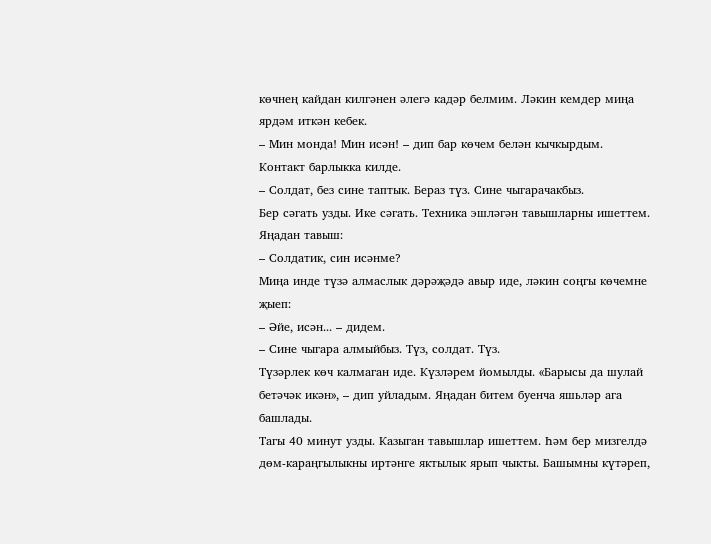көчнең кайдан килгәнен әлегә кадәр белмим. Ләкин кемдер миңа ярдәм иткән кебек.
– Мин монда! Мин исән! – дип бар көчем белән кычкырдым.
Контакт барлыкка килде.
– Солдат, без сине таптык. Бераз түз. Сине чыгарачакбыз.
Бер сәгать узды. Ике сәгать. Техника эшләгән тавышларны ишеттем. Яңадан тавыш:
– Солдатик, син исәнме?
Миңа инде түзә алмаслык дәрәҗәдә авыр иде, ләкин соңгы көчемне җыеп:
– Әйе, исән... – дидем.
– Сине чыгара алмыйбыз. Түз, солдат. Түз.
Түзәрлек көч калмаган иде. Күзләрем йомылды. «Барысы да шулай бетәчәк икән», – дип уйладым. Яңадан битем буенча яшьләр ага башлады.
Тагы 40 минут узды. Казыган тавышлар ишеттем. Һәм бер мизгелдә дөм-караңгылыкны иртәнге яктылык ярып чыкты. Башымны күтәреп,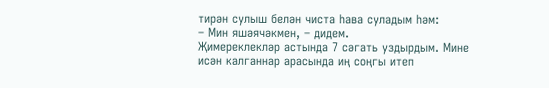тирән сулыш белән чиста һава суладым һәм:
– Мин яшәячәкмен, – дидем.
Җимереклекләр астында 7 сәгать уздырдым. Мине исән калганнар арасында иң соңгы итеп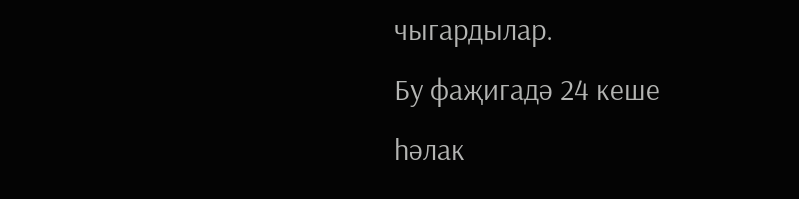чыгардылар.
Бу фаҗигадә 24 кеше һәлак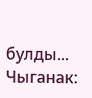булды...
Чыганак: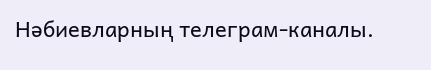Нәбиевларның телеграм-каналы.